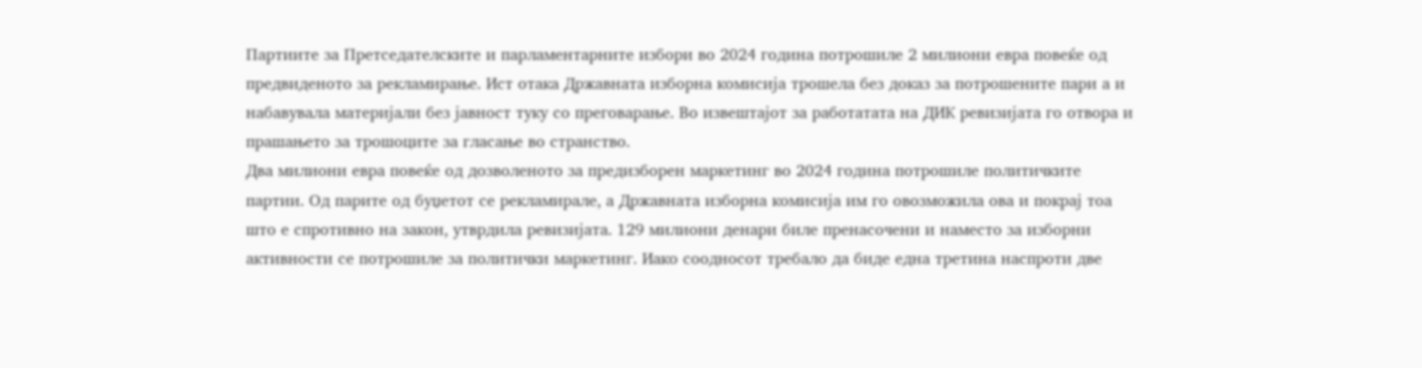Партиите за Претседателските и парламентарните избори во 2024 година потрошиле 2 милиони евра повеќе од предвиденото за рекламирање. Ист отака Државната изборна комисија трошела без доказ за потрошените пари а и набавувала материјали без јавност туку со преговарање. Во извештајот за работатата на ДИК ревизијата го отвора и прашањето за трошоците за гласање во странство.
Два милиони евра повеќе од дозволеното за предизборен маркетинг во 2024 година потрошиле политичките партии. Од парите од буџетот се рекламирале, а Државната изборна комисија им го овозможила ова и покрај тоа што е спротивно на закон, утврдила ревизијата. 129 милиони денари биле пренасочени и наместо за изборни активности се потрошиле за политички маркетинг. Иако соодносот требало да биде една третина наспроти две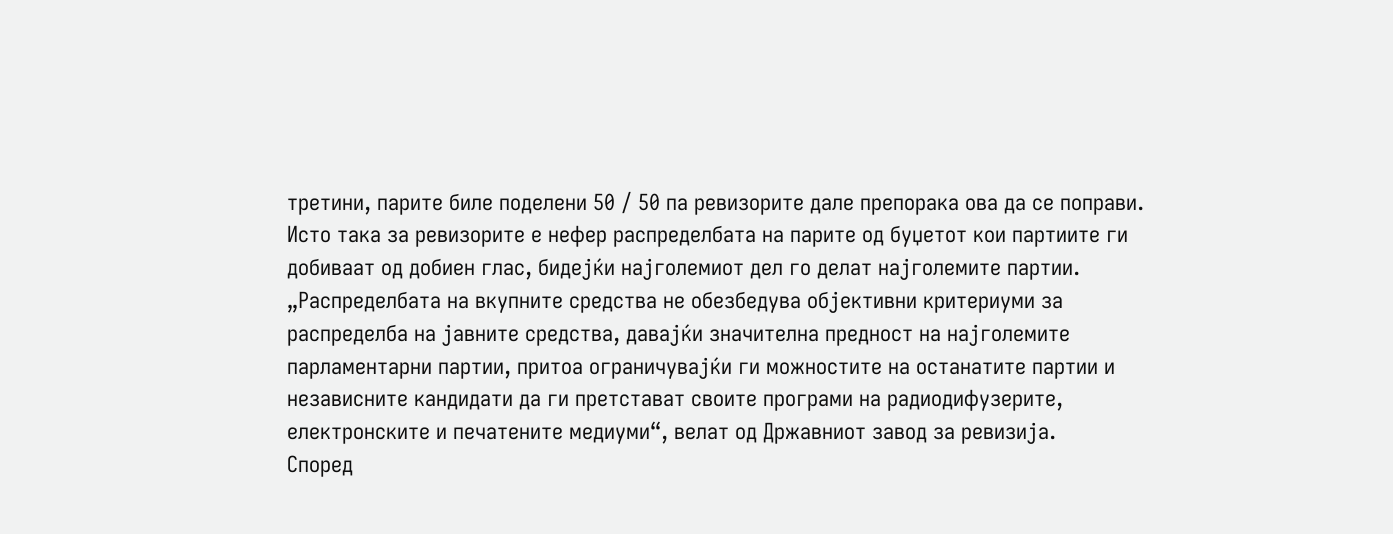третини, парите биле поделени 50 / 50 па ревизорите дале препорака ова да се поправи. Исто така за ревизорите е нефер распределбата на парите од буџетот кои партиите ги добиваат од добиен глас, бидејќи најголемиот дел го делат најголемите партии.
„Распределбата на вкупните средства не обезбедува објективни критериуми за распределба на јавните средства, давајќи значителна предност на најголемите парламентарни партии, притоа ограничувајќи ги можностите на останатите партии и независните кандидати да ги претстават своите програми на радиодифузерите, електронските и печатените медиуми“, велат од Државниот завод за ревизија.
Според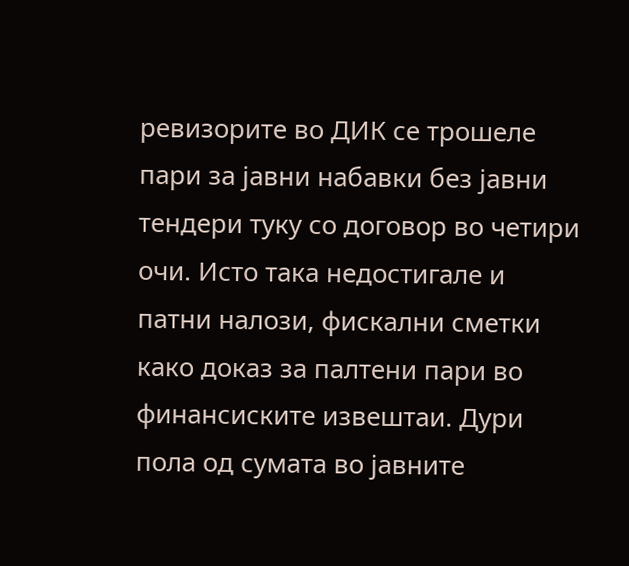ревизорите во ДИК се трошеле пари за јавни набавки без јавни тендери туку со договор во четири очи. Исто така недостигале и патни налози, фискални сметки како доказ за палтени пари во финансиските извештаи. Дури пола од сумата во јавните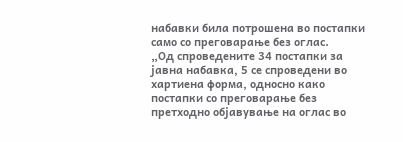набавки била потрошена во постапки само со преговарање без оглас.
„Од спроведените 34 постапки за јавна набавка, 5 се спроведени во хартиена форма, односно како постапки со преговарање без претходно објавување на оглас во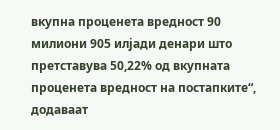вкупна проценета вредност 90 милиони 905 илјади денари што претставува 50,22% од вкупната проценета вредност на постапките“, додаваат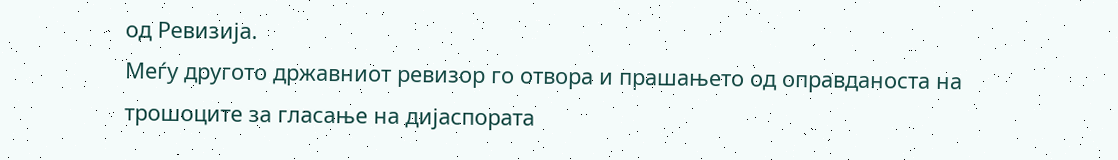од Ревизија.
Меѓу другото државниот ревизор го отвора и прашањето од оправданоста на трошоците за гласање на дијаспората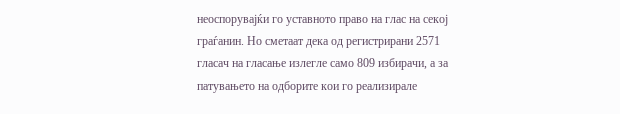неоспорувајќи го уставното право на глас на секој граѓанин. Но сметаат дека од регистрирани 2571 гласач на гласање излегле само 809 избирачи, а за патувањето на одборите кои го реализирале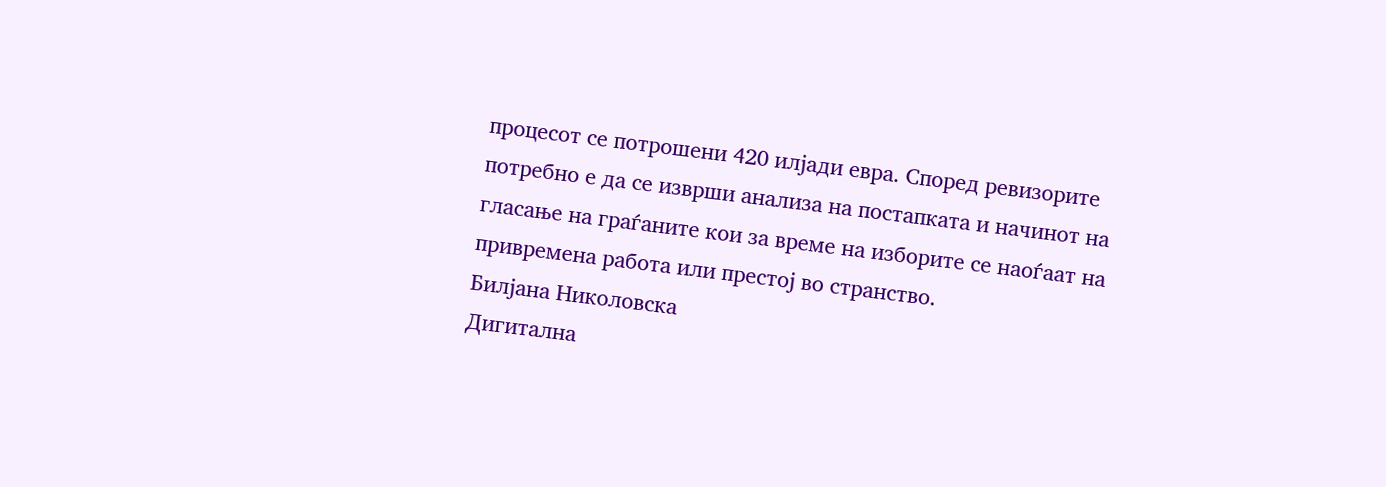процесот се потрошени 420 илјади евра. Според ревизорите потребно е да се изврши анализа на постапката и начинот на гласање на граѓаните кои за време на изборите се наоѓаат на привремена работа или престој во странство.
Билјана Николовска
Дигитална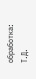обработка: Т.Д.